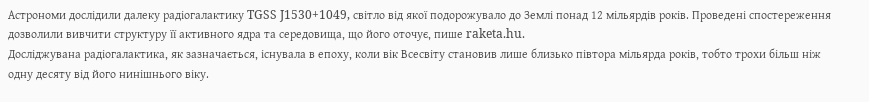Астрономи дослідили далеку радіогалактику TGSS J1530+1049, світло від якої подорожувало до Землі понад 12 мільярдів років. Проведені спостереження дозволили вивчити структуру її активного ядра та середовища, що його оточує, пише raketa.hu.
Досліджувана радіогалактика, як зазначається, існувала в епоху, коли вік Всесвіту становив лише близько півтора мільярда років, тобто трохи більш ніж одну десяту від його нинішнього віку.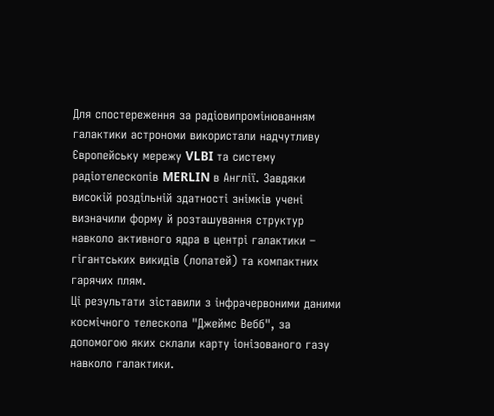Для спостереження за радіовипромінюванням галактики астрономи використали надчутливу Європейську мережу VLBI та систему радіотелескопів MERLIN в Англії. Завдяки високій роздільній здатності знімків учені визначили форму й розташування структур навколо активного ядра в центрі галактики – гігантських викидів (лопатей) та компактних гарячих плям.
Ці результати зіставили з інфрачервоними даними космічного телескопа "Джеймс Вебб", за допомогою яких склали карту іонізованого газу навколо галактики.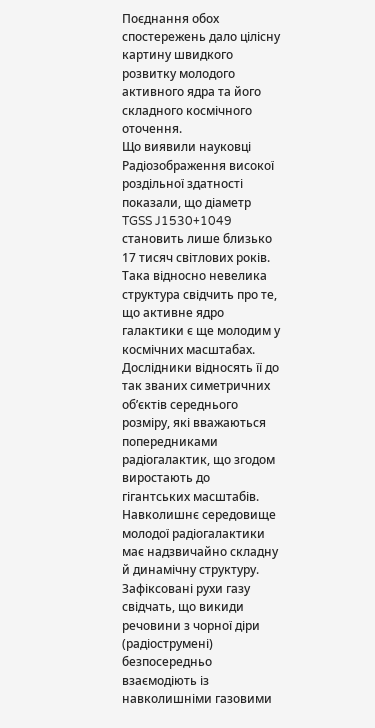Поєднання обох спостережень дало цілісну картину швидкого розвитку молодого активного ядра та його складного космічного оточення.
Що виявили науковці
Радіозображення високої роздільної здатності показали, що діаметр TGSS J1530+1049 становить лише близько 17 тисяч світлових років. Така відносно невелика структура свідчить про те, що активне ядро галактики є ще молодим у космічних масштабах.
Дослідники відносять її до так званих симетричних об’єктів середнього розміру, які вважаються попередниками радіогалактик, що згодом виростають до гігантських масштабів.
Навколишнє середовище молодої радіогалактики має надзвичайно складну й динамічну структуру. Зафіксовані рухи газу свідчать, що викиди речовини з чорної діри (радіострумені) безпосередньо взаємодіють із навколишніми газовими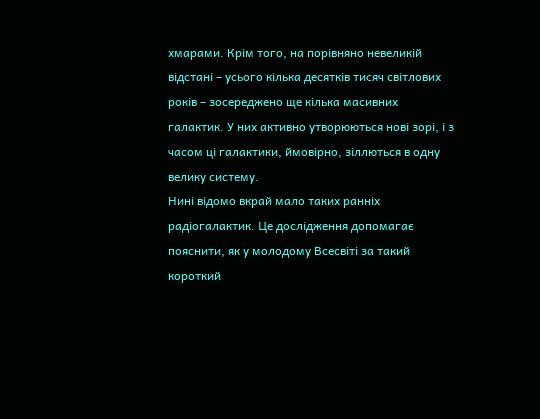хмарами. Крім того, на порівняно невеликій відстані – усього кілька десятків тисяч світлових років – зосереджено ще кілька масивних галактик. У них активно утворюються нові зорі, і з часом ці галактики, ймовірно, зіллються в одну велику систему.
Нині відомо вкрай мало таких ранніх радіогалактик. Це дослідження допомагає пояснити, як у молодому Всесвіті за такий короткий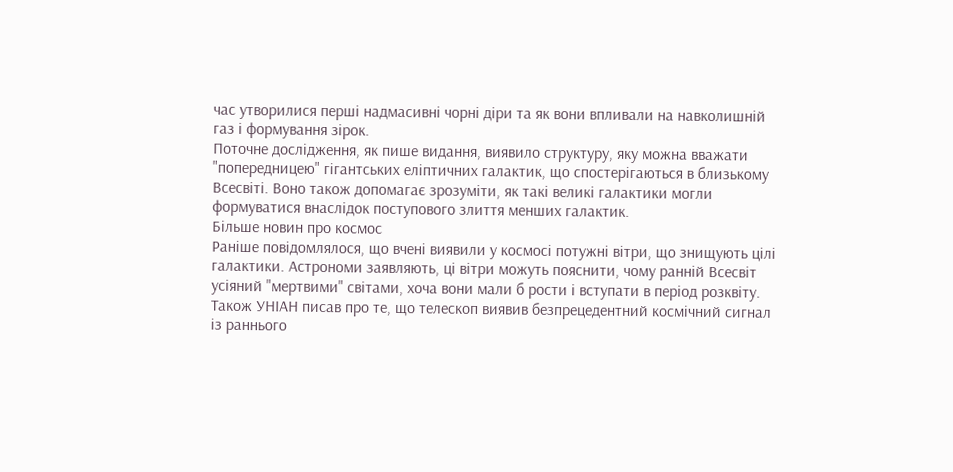час утворилися перші надмасивні чорні діри та як вони впливали на навколишній газ і формування зірок.
Поточне дослідження, як пише видання, виявило структуру, яку можна вважати "попередницею" гігантських еліптичних галактик, що спостерігаються в близькому Всесвіті. Воно також допомагає зрозуміти, як такі великі галактики могли формуватися внаслідок поступового злиття менших галактик.
Більше новин про космос
Раніше повідомлялося, що вчені виявили у космосі потужні вітри, що знищують цілі галактики. Астрономи заявляють, ці вітри можуть пояснити, чому ранній Всесвіт усіяний "мертвими" світами, хоча вони мали б рости і вступати в період розквіту.
Також УНІАН писав про те, що телескоп виявив безпрецедентний космічний сигнал із раннього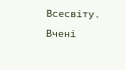Всесвіту. Вчені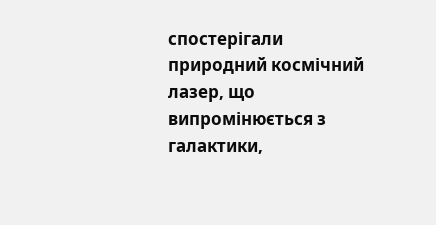спостерігали природний космічний лазер, що випромінюється з галактики,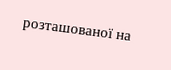розташованої на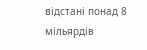відстані понад 8 мільярдів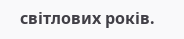світлових років.